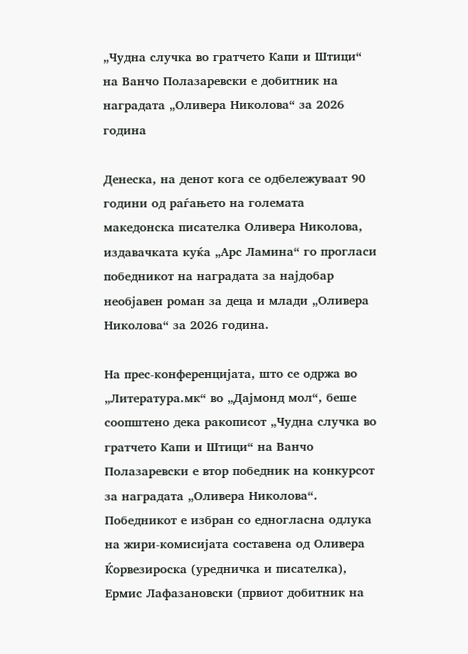„Чудна случка во гратчето Капи и Штици“ на Ванчо Полазаревски е добитник на наградата „Оливера Николова“ за 2026 година

Денеска, на денот кога се одбележуваат 90 години од раѓањето на големата македонска писателка Оливера Николова, издавачката куќа „Арс Ламина“ го прогласи победникот на наградата за најдобар необјавен роман за деца и млади „Оливера Николова“ за 2026 година.

На прес-конференцијата, што се одржа во „Литература.мк“ во „Дајмонд мол“, беше соопштено дека ракописот „Чудна случка во гратчето Капи и Штици“ на Ванчо Полазаревски е втор победник на конкурсот за наградата „Оливера Николова“. Победникот е избран со едногласна одлука на жири-комисијата составена од Оливера Ќорвезироска (уредничка и писателка), Ермис Лафазановски (првиот добитник на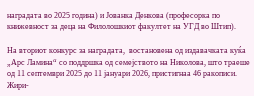наградата во 2025 година) и Јованка Денкова (професорка по книжевност за деца на Филолошкиот факултет на УГД во Штип).

На вториот конкурс за наградата,  востановена од издавачката куќа „Арс Ламина“ со поддршка од семејството на Николова, што траеше од 11 септември 2025 до 11 јануари 2026, пристигнаа 46 ракописи. Жири-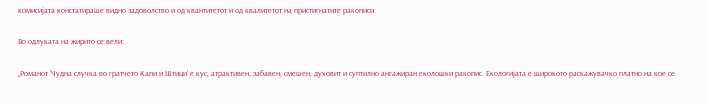комисијата констатираше видно задоволство и од квантитетот и од квалитетот на пристигнатите ракописи.

Во одлуката на жирито се вели:

„Романот ’Чудна случка во гратчето Капи и Штици‘ е кус, атрактивен, забавен, смешен, духовит и суптилно ангажиран еколошки ракопис. Екологијата е широкото раскажувачко платно на кое се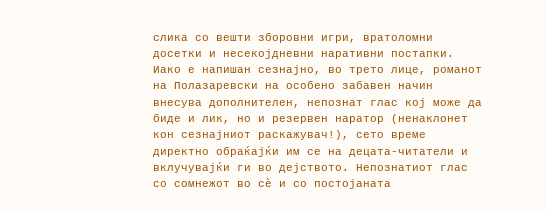слика со вешти зборовни игри, вратоломни досетки и несекојдневни наративни постапки. Иако е напишан сезнајно, во трето лице, романот на Полазаревски на особено забавен начин внесува дополнителен, непознат глас кој може да биде и лик, но и резервен наратор (ненаклонет кон сезнајниот раскажувач!), сето време директно обраќајќи им се на децата-читатели и вклучувајќи ги во дејството. Непознатиот глас со сомнежот во сè и со постојаната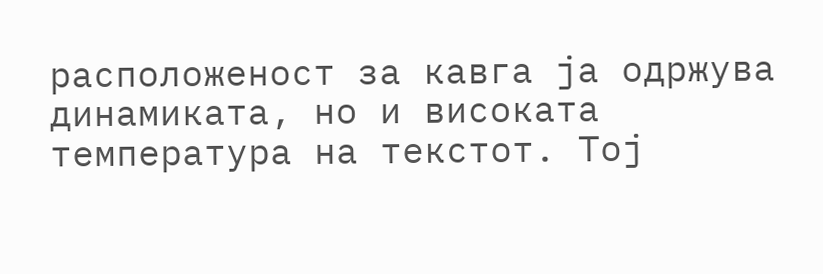расположеност за кавга ја одржува динамиката, но и високата температура на текстот. Тој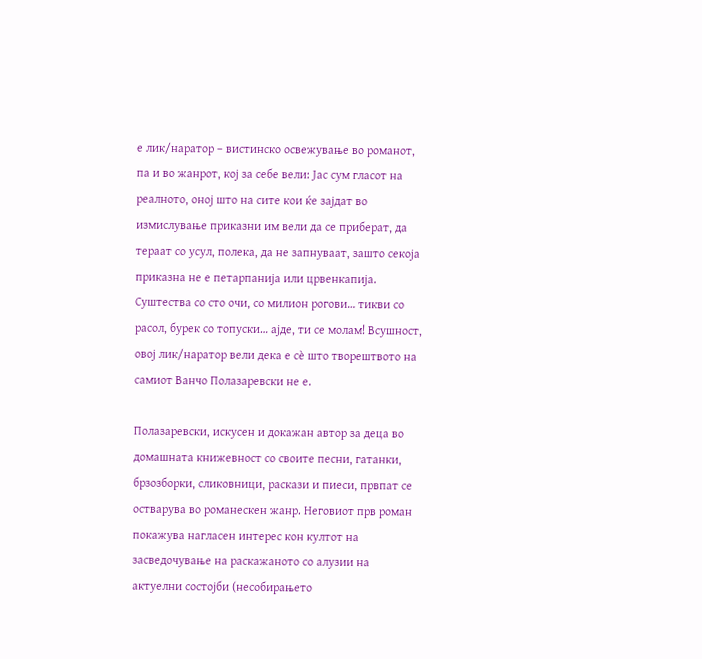е лик/наратор – вистинско освежување во романот, па и во жанрот, кој за себе вели: Јас сум гласот на реалното, оној што на сите кои ќе зајдат во измислување приказни им вели да се приберат, да тераат со усул, полека, да не запнуваат, зашто секоја приказна не е петарпанија или црвенкапија. Суштества со сто очи, со милион рогови… тикви со расол, бурек со топуски… ајде, ти се молам! Всушност, овој лик/наратор вели дека е сè што творештвото на самиот Ванчо Полазаревски не е.

Полазаревски, искусен и докажан автор за деца во домашната книжевност со своите песни, гатанки, брзозборки, сликовници, раскази и пиеси, првпат се остварува во романескен жанр. Неговиот прв роман покажува нагласен интерес кон култот на засведочување на раскажаното со алузии на актуелни состојби (несобирањето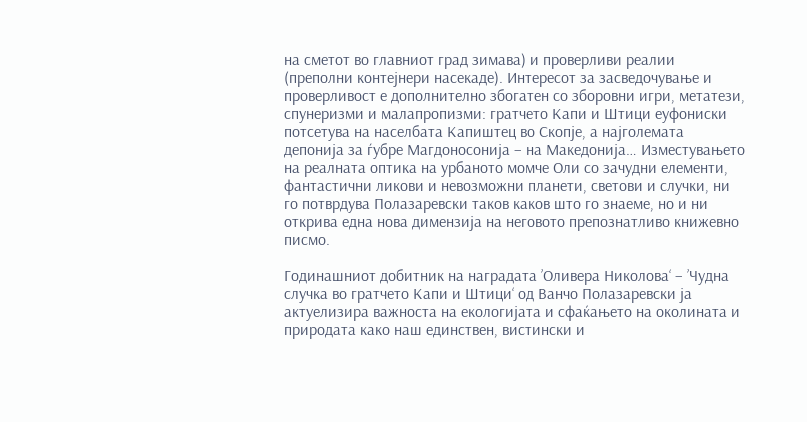на сметот во главниот град зимава) и проверливи реалии (преполни контејнери насекаде). Интересот за засведочување и проверливост е дополнително збогатен со зборовни игри, метатези, спунеризми и малапропизми: гратчето Капи и Штици еуфониски потсетува на населбата Капиштец во Скопје, а најголемата депонија за ѓубре Магдоносонија – на Македонија… Изместувањето на реалната оптика на урбаното момче Оли со зачудни елементи, фантастични ликови и невозможни планети, светови и случки, ни го потврдува Полазаревски таков каков што го знаеме, но и ни открива една нова димензија на неговото препознатливо книжевно писмо.

Годинашниот добитник на наградата ’Оливера Николова‘ – ’Чудна случка во гратчето Капи и Штици‘ од Ванчо Полазаревски ја актуелизира важноста на екологијата и сфаќањето на околината и природата како наш единствен, вистински и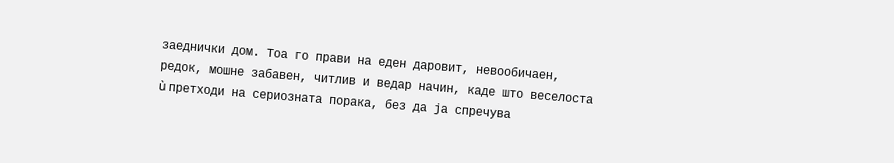заеднички дом. Тоа го прави на еден даровит, невообичаен, редок, мошне забавен, читлив и ведар начин, каде што веселоста ù претходи на сериозната порака, без да ја спречува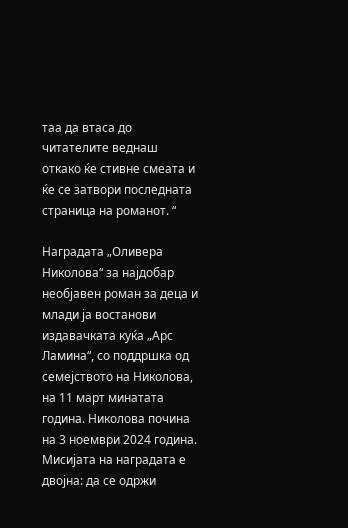таа да втаса до читателите веднаш откако ќе стивне смеата и ќе се затвори последната страница на романот. “

Наградата „Оливера Николова“ за најдобар необјавен роман за деца и млади ја востанови издавачката куќа „Арс Ламина“, со поддршка од семејството на Николова, на 11 март минатата година. Николова почина на 3 ноември 2024 година. Мисијата на наградата е двојна: да се одржи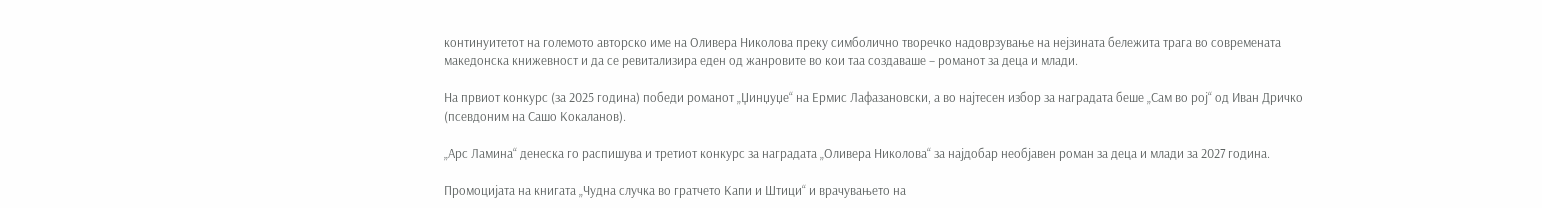континуитетот на големото авторско име на Оливера Николова преку симболично творечко надоврзување на нејзината бележита трага во современата македонска книжевност и да се ревитализира еден од жанровите во кои таа создаваше – романот за деца и млади.

На првиот конкурс (за 2025 година) победи романот „Џинџуџе“ на Ермис Лафазановски, а во најтесен избор за наградата беше „Сам во рој“ од Иван Дричко (псевдоним на Сашо Кокаланов).

„Арс Ламина“ денеска го распишува и третиот конкурс за наградата „Оливера Николова“ за најдобар необјавен роман за деца и млади за 2027 година.

Промоцијата на книгата „Чудна случка во гратчето Капи и Штици“ и врачувањето на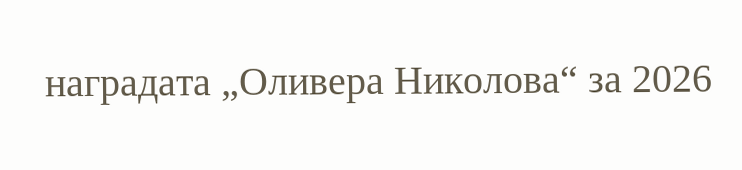наградата „Оливера Николова“ за 2026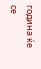година ќе се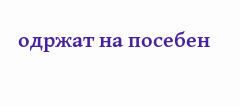одржат на посебен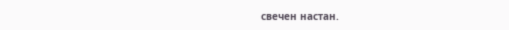свечен настан.